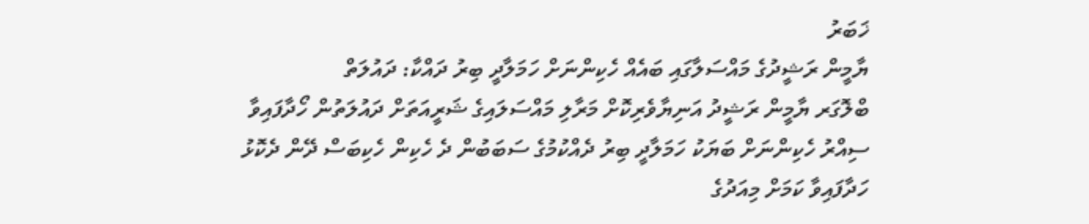ޚަބަރު
ޔާމީން ރަޝީދުގެ މައްސަލާގައި ބައެއް ހެކިންނަށް ހަމަލާދީ ބިރު ދައްކާ: ދައުލަތް
ބްލޮގަރ ޔާމީން ރަޝީދު އަނިޔާވެރިކޮށް މަރާލި މައްސަލައިގެ ޝަރީއަތަށް ދައުލަތުން ހޯދާފައިވާ ސިއްރު ހެކިންނަށް ބަޔަކު ހަމަލާދީ ބިރު ދެއްކުމުގެ ސަބަބުން ދެ ހެކިން ހެކިބަސް ދޭން ދެކޮޅު ހަދާފައިވާ ކަމަށް މިއަދުގެ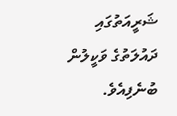ޝަރީއަތުގައި ދައުލަތުގެ ވަކީލުން ބުނެފިއެވެ.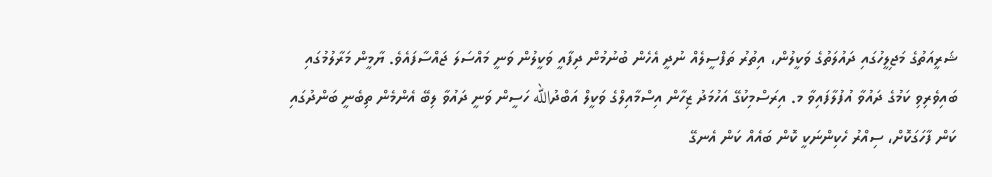ޝަރީއަތުގެ މަޖިލީހުގައި ދައުލަތުގެ ވަކީލުން، އިތުރު ތަފްސީލެއް ނުދީ އެހެން ބުނުމުން ދިފާއީ ވަކީލުން ވަނީ މައްސަލަ ޖައްސާފައެވެ. ޔާމީން މަރާލުމުގައި ބައިވެރިވި ކަމުގެ ދައުވާ އުފުލާފައިވާ މ. އިރަސްމިކުގޭ އަހުމަދު ޒިހާން އިސްމާއިލްގެ ވަކީލް އަބްދުالله ހަސީން ވަނީ ދައުވާ ލިބޭ އެންމެން ތިބެނީ ބަންދުގައި ކަން ފާހަގަކޮށް، ސިއްރު ހެކިންނަކީ ކޮން ބައެއް ކަން އެނގޭ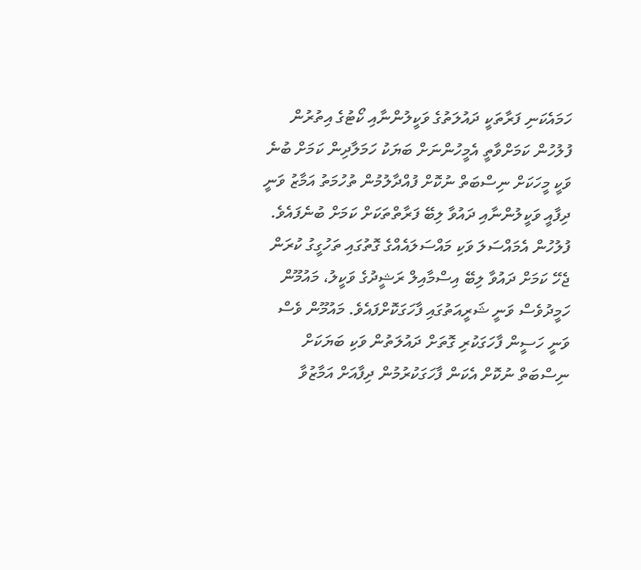ހަމައެކަނި ފަރާތަކީ ދައުލަތުގެ ވަކީލުންނާއި ކޯޓުގެ އިތުރުން ފުލުހުން ކަމަށްވާތީ އެމީހުންނަށް ބަޔަކު ހަމަލާދިން ކަމަށް ބުނެ ވަކީ މީހަކަށް ނިސްބަތް ނުކޮށް ފުއްދާލުމުން ތުހުމަތު އަމާޒު ވަނީ ދިފާއީ ވަކީލުންނާއި ދައުވާ ލިބޭ ފަރާތްތަކަށް ކަމަށް ބުނެފައެވެ.
ފުލުހުން އެމައްސަލަ ވަކި މައްސަލައެއްގެ ގޮތުގައި ތަހުގީގު ކުރަން ޖެހޭ ކަމަށް ދައުވާ ލިބޭ އިސްމާއިލް ރަޝީދުގެ ވަކީލު، މައުމޫން ހަމީދުވެސް ވަނީ ޝަރީއަތުގައި ފާހަގަކޮށްފައެވެ. މައުމޫން ވެސް ވަނީ ހަސީން ފާހަގަކުރި ގޮތަށް ދައުލަތުން ވަކި ބަޔަކަށް ނިސްބަތް ނުކޮށް އެކަން ފާހަގަކުރުމުން ދިފާއަށް އަމާޒުވާ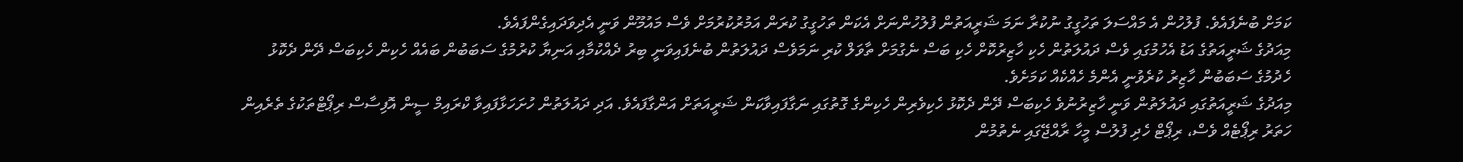ކަމަށް ބުނެފައެވެ. ފުލުހުން އެ މައްސަލަ ތަހުގީގު ނުކުރާ ނަމަ ޝަރީއަތުން ފުލުހުންނަށް އެކަން ތަހުގީގު ކުރަން އަމުރުކުރުމަށް ވެސް މައުމޫން ވަނީ އެދިވަދައިގެންފައެވެ.
މިއަދުގެ ޝަރީއަތުގެ އަޑު އެހުމުގައި ވެސް ދައުލަތުން ހެކި ހާޒިރުކޮށް ހެކި ބަސް ނެގުމަށް ތާވަލް ކުރި ނަމަވެސް ދައުލަތުން ބުނެފައިވަނީ ބިރު ދެއްކުމާއި އަނިޔާ ކުރުމުގެ ސަބަބުން ބައެއް ހެކިން ހެކިބަސް ދޭން ދެކޮޅު ހެދުމުގެ ސަބަބުން ހާޒިރު ކުރެވުނީ އެންމެ ހެއްކެއް ކަމަށެވެ.
މިއަދުގެ ޝަރީއަތުގައި ދައުލަތުން ވަނީ ހާޒިރުނުވެ ހެކިބަސް ދޭން ދެކޮޅު ހެކިވެރިން ހެކިންގެ ގޮތުގައި ނަގާފައިވާކަން ޝަރީއަތަށް އަންގާފައެވެ. އަދި ދައުލަތުން ހުށަހަޅާފައިވާ ކްރައިމް ސީން އޮފިސާސް ރިޕޯޓްތަކުގެ ތެރެއިން ހަތަރު ރިޕޯޓެއް ވެސް، ރިޕޯޓް ހެދި ފުލުސް މީހާ ރާއްޖޭގައި ނެތުމުން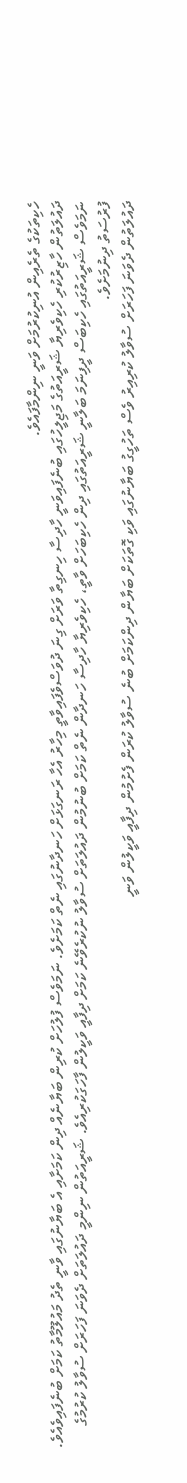ހެކިތަކުގެ ތެރެއިން އުނިކުރުމަށް ވަނީ ނިންމާފައެވެ.
ދައުލަތުން ހާޒިރުކުރި ހެކިވެރިޔާ ޝަރީއަތުގެ މަޖިލީހުގައި ބުނެފައިވަނީ ހާދިސާ ހިނގިތާ ވަރަށް ގިނަ ދުވަސްވެފައިވާތީ މިހާރު އެހާ ރަނގަޅަށް ހަނދާނުގައި ނެތް ކަމަށެވެ. ނަމަވެސް ފުލުހަށް ކުރިން ބަޔާނެއް ދިން ކަމަށާއި އެ ބަޔާނުގައި ވާނީ ތެދު މައުލޫމާތު ކަމަށް ބުނެފައިވެއެވެ.
ނަމަވެސް ޝަރީއަތުގައި ހެކިބަސް ދީފިނަމަ ބަލާނީ ޝަރީއަތުގައި ދިން ހެކިބަހަށް ވާތީ، ހެކިވެރިޔާ ހާދިސާ ހަނދާން ނެތް ކަމަށް ބުނުމުން ދައުލަތަށް ސުވާލު ނުކުރެވޭނެ ކަމަށް ދިފާއީ ވަކީލުން ފާހަގަކުރިއެވެ. ޝަރީއަތުން ނިންމީ ދައުލަތަށް ދެވަނަ ފަހަރަށް ސުވާލު ކުރުމުގެ ފުރުސަތު ދިނުމަށެވެ.
ދައުލަތުން ދެވަނަ ފަހަރަށް ސުވާލު ކުރިއިރު ވެސް ތަހުގީގު ބަޔާނުގައި ވަކި ގޮތަކަށް ބަޔާން ދިންކަމަށް ބުނެ ސުވާލު ކުރަން ފެށުމުން ދިފާއީ ވަކީލުން ވަނީ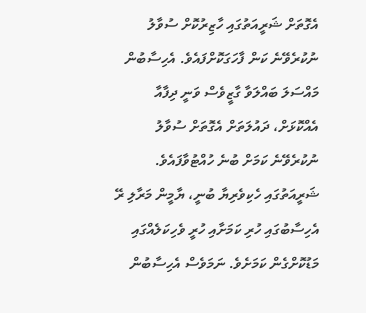އެގޮތަށް ޝަރީއަތުގައި ހާޒިރުކޮށް ސުވާލު ނުކުރެވޭނެ ކަން ފާހަގަކޮށްފައެވެ. އެހިސާބުން މައްސަލަ ބައްލަވާ ގާޒީވެސް ވަނީ ދިފާއާ އެއްކޮޅަށް، ދައުލަތަށް އެގޮތަށް ސުވާލު ނުކުރެވޭނެ ކަމަށް ބުނެ ހުއްޓުވާފައެވެ.
ޝަރީއަތުގައި ހެކިވެރިޔާ ބުނީ، ޔާމީން މަރާލި ރޭ އެހިސާބުގައި ހުރި ކަމަށާއި ހުރީ ވެހިކަލެއްގައި މަޑުކޮށްގެން ކަމަށެވެ. ނަމަވެސް އެހިސާބުން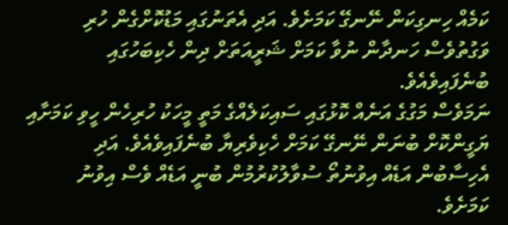ކަމެއް ހިނގިކަން ނޭނގޭ ކަމަށެވެ. އަދި އެތަނުގައި މަޑުކޮށްގެން ހުރި ވަގުތުވެސް ހަނދާން ނުވާ ކަމަށް ޝަރީއަތަށް ދިން ހެކިބަހުގައި ބުނެފައިވެއެވެ.
ނަމަވެސް މަގުގެ އަނެއް ކޮޅުގައި ސައިކަލެއްގެ މަތީ މީހަކު ހުރިހެން ހީވި ކަމަށާއި ޔަގީންކޮށް ބުނަން ނޭނގޭ ކަމަށް ހެކިވެރިޔާ ބުނެފައިވެއެވެ. އަދި އެހިސާބުން އަޑެއް އިވުނުތޯ ސުވާލުކުރުމުން ބުނީ އަޑެއް ވެސް އިވުނު ކަމަށެވެ.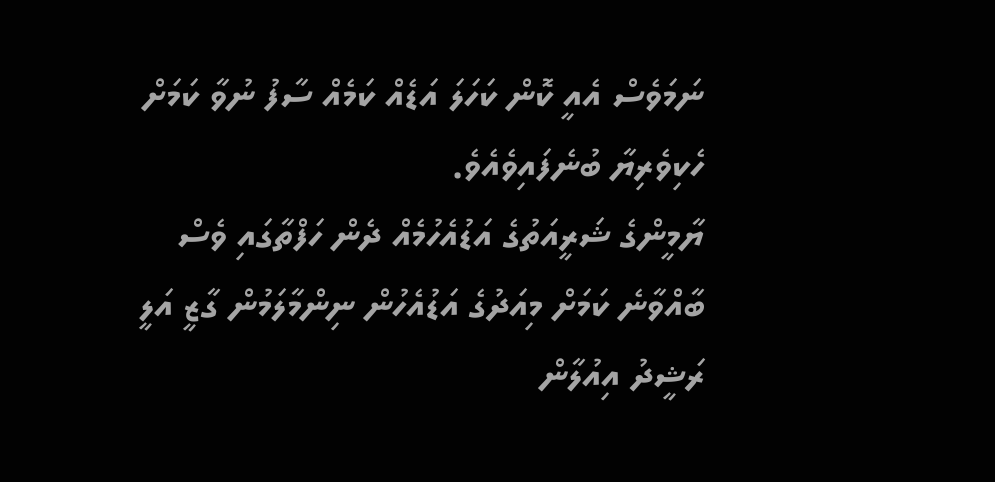ނަމަވެސް އެއީ ކޮން ކަހަލަ އަޑެއް ކަމެއް ސާފު ނުވާ ކަމަށް ހެކިވެރިޔާ ބުނެފައިވެއެވެ.
ޔާމީންގެ ޝަރީއަތުގެ އަޑުއެހުމެއް ދެން ހަފްތާގައި ވެސް ބާއްވާނެ ކަމަށް މިއަދުގެ އަޑުއެހުން ނިންމާލަމުން ގާޒީ އަލީ ރަޝީދު އިއުލާން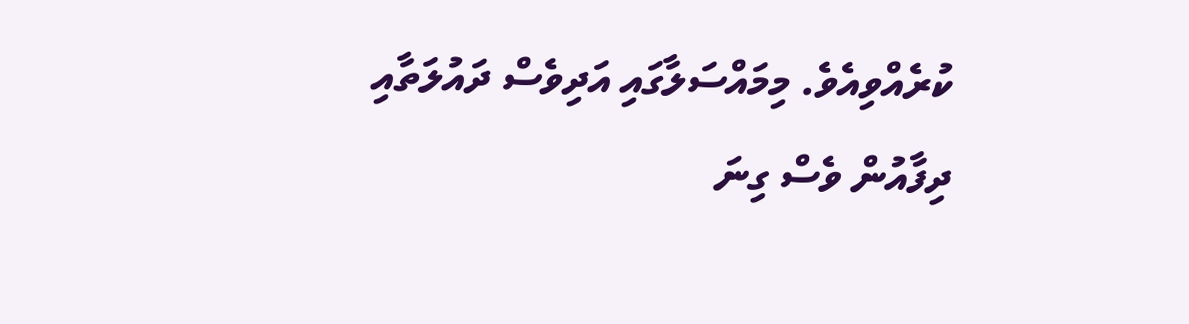ކުރެއްވިއެވެ. މިމައްސަލާގައި އަދިވެސް ދައުލަތާއި ދިފާއުން ވެސް ގިނަ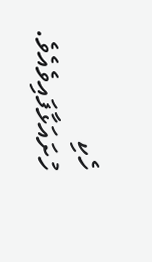ހެކި ހުށައަޅާފައިވެއެވެ.